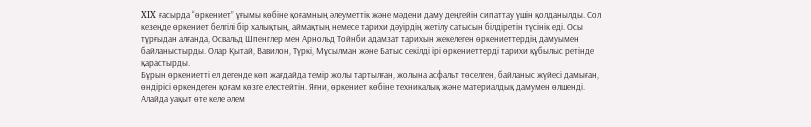XIX ғасырда “өркениет” ұғымы көбіне қоғамның әлеуметтік және мәдени даму деңгейін сипаттау үшін қолданылды. Сол кезеңде өркениет белгілі бір халықтың, аймақтың немесе тарихи дәуірдің жетілу сатысын білдіретін түсінік еді. Осы тұрғыдан алғанда, Освальд Шпенглер мен Арнольд Тойнби адамзат тарихын жекелеген өркениеттердің дамуымен байланыстырды. Олар Қытай, Вавилон, Түркі, Мұсылман және Батыс секілді ірі өркениеттерді тарихи құбылыс ретінде қарастырды.
Бұрын өркениетті ел дегенде көп жағдайда темір жолы тартылған, жолына асфальт төселген, байланыс жүйесі дамыған, өндірісі өркендеген қоғам көзге елестейтін. Яғни, өркениет көбіне техникалық және материалдық дамумен өлшенді. Алайда уақыт өте келе әлем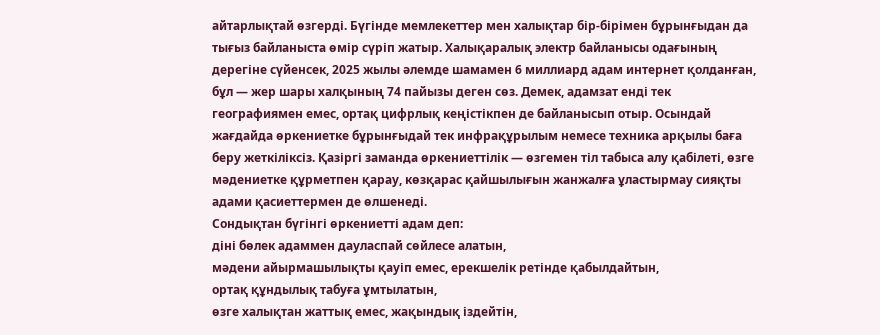айтарлықтай өзгерді. Бүгінде мемлекеттер мен халықтар бір-бірімен бұрынғыдан да тығыз байланыста өмір сүріп жатыр. Халықаралық электр байланысы одағының дерегіне сүйенсек, 2025 жылы әлемде шамамен 6 миллиард адам интернет қолданған, бұл — жер шары халқының 74 пайызы деген сөз. Демек, адамзат енді тек географиямен емес, ортақ цифрлық кеңістікпен де байланысып отыр. Осындай жағдайда өркениетке бұрынғыдай тек инфрақұрылым немесе техника арқылы баға беру жеткіліксіз. Қазіргі заманда өркениеттілік — өзгемен тіл табыса алу қабілеті, өзге мәдениетке құрметпен қарау, көзқарас қайшылығын жанжалға ұластырмау сияқты адами қасиеттермен де өлшенеді.
Сондықтан бүгінгі өркениетті адам деп:
діні бөлек адаммен дауласпай сөйлесе алатын,
мәдени айырмашылықты қауіп емес, ерекшелік ретінде қабылдайтын,
ортақ құндылық табуға ұмтылатын,
өзге халықтан жаттық емес, жақындық іздейтін,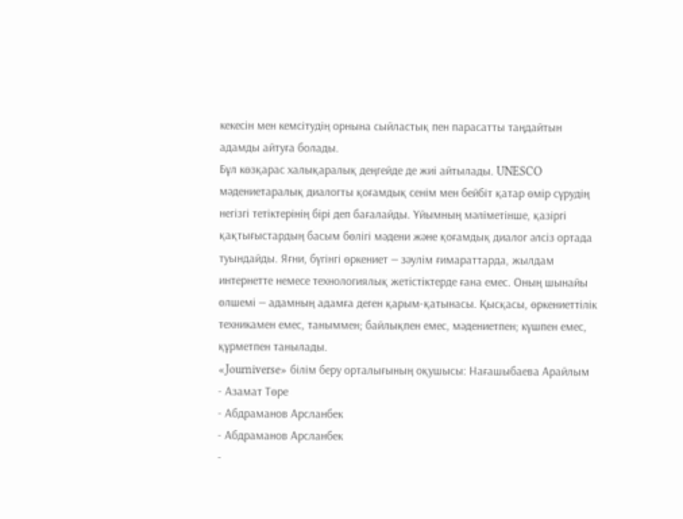кекесін мен кемсітудің орнына сыйластық пен парасатты таңдайтын адамды айтуға болады.
Бұл көзқарас халықаралық деңгейде де жиі айтылады. UNESCO мәдениетаралық диалогты қоғамдық сенім мен бейбіт қатар өмір сүрудің негізгі тетіктерінің бірі деп бағалайды. Ұйымның мәліметінше, қазіргі қақтығыстардың басым бөлігі мәдени және қоғамдық диалог әлсіз ортада туындайды. Яғни, бүгінгі өркениет — зәулім ғимараттарда, жылдам интернетте немесе технологиялық жетістіктерде ғана емес. Оның шынайы өлшемі — адамның адамға деген қарым-қатынасы. Қысқасы, өркениеттілік техникамен емес, таныммен; байлықпен емес, мәдениетпен; күшпен емес, құрметпен танылады.
«Journiverse» білім беру орталығының оқушысы: Нағашыбаева Арайлым
- Азамат Төре
- Абдраманов Арсланбек
- Абдраманов Арсланбек
-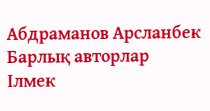Абдраманов Арсланбек
Барлық авторлар
Ілмек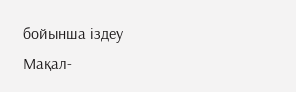бойынша іздеу
Мақал-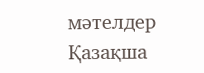мәтелдер
Қазақша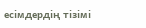есімдердің тізімі